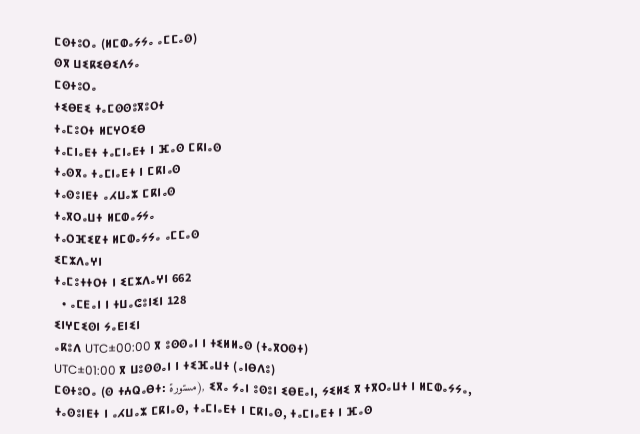ⵎⵙⵜⵓⵔⴰ (ⵍⵎⵀⴰⵢⵢⴰ ⴰⵎⵎⴰⵙ)
ⵙⴳ ⵡⵉⴽⵉⴱⵉⴷⵢⴰ
ⵎⵙⵜⵓⵔⴰ
ⵜⵉⴱⴹⵉ ⵜⴰⵎⵙⵙⵓⴳⵓⵔⵜ
ⵜⴰⵎⵓⵔⵜ ⵍⵎⵖⵔⵉⴱ
ⵜⴰⵎⵏⴰⴹⵜ ⵜⴰⵎⵏⴰⴹⵜ ⵏ ⴼⴰⵙ ⵎⴽⵏⴰⵙ
ⵜⴰⵙⴳⴰ ⵜⴰⵎⵏⴰⴹⵜ ⵏ ⵎⴽⵏⴰⵙ
ⵜⴰⵙⵓⵏⴹⵜ ⴰⵃⵡⴰⵣ ⵎⴽⵏⴰⵙ
ⵜⴰⴳⵔⴰⵡⵜ ⵍⵎⵀⴰⵢⵢⴰ
ⵜⴰⵔⴼⵉⵇⵜ ⵍⵎⵀⴰⵢⵢⴰ ⴰⵎⵎⴰⵙ
ⵉⵎⵣⴷⴰⵖⵏ
ⵜⴰⵎⵓⵜⵜⵔⵜ ⵏ ⵉⵎⵣⴷⴰⵖⵏ 662
  • ⴰⵎⴹⴰⵏ ⵏ ⵜⵡⴰⵛⵓⵏⵉⵏ 128
ⵉⵏⵖⵎⵉⵙⵏ ⵢⴰⴹⵏⵉⵏ
ⴰⴽⵓⴷ UTC±00:00 ⴳ ⵓⵙⵙⴰⵏ ⵏ ⵜⵉⵍⵍⴰⵙ (ⵜⴰⴳⵔⵙⵜ)
UTC±01:00 ⴳ ⵡⵓⵙⵙⴰⵏ ⵏ ⵜⵉⴼⴰⵡⵜ (ⴰⵏⴱⴷⵓ)
ⵎⵙⵜⵓⵔⴰ (ⵙ ⵜⵄⵕⴰⴱⵜ: مستورة), ⵉⴳⴰ ⵢⴰⵏ ⵓⵙⵓⵏ ⵉⴱⴹⴰⵏ, ⵢⵉⵍⵉ ⴳ ⵜⴳⵔⴰⵡⵜ ⵏ ⵍⵎⵀⴰⵢⵢⴰ, ⵜⴰⵙⵓⵏⴹⵜ ⵏ ⴰⵃⵡⴰⵣ ⵎⴽⵏⴰⵙ, ⵜⴰⵎⵏⴰⴹⵜ ⵏ ⵎⴽⵏⴰⵙ, ⵜⴰⵎⵏⴰⴹⵜ ⵏ ⴼⴰⵙ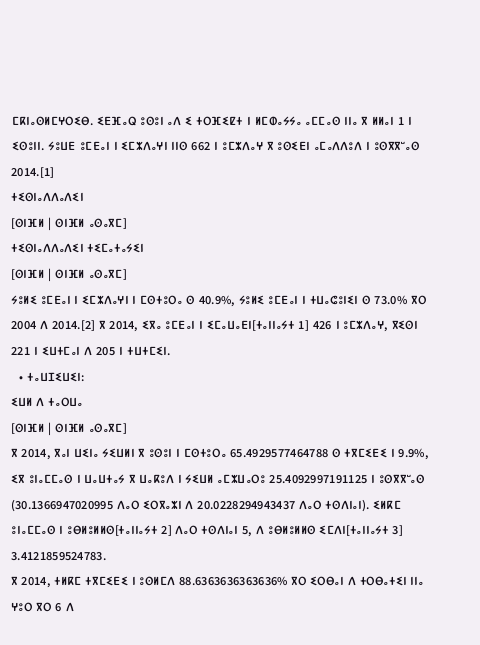ⵎⴽⵏⴰⵙⵍⵎⵖⵔⵉⴱ. ⵉⴹⴼⴰⵕ ⵓⵙⵓⵏ ⴰⴷ ⵉ ⵜⵔⴼⵉⵇⵜ ⵏ ⵍⵎⵀⴰⵢⵢⴰ ⴰⵎⵎⴰⵙ ⵏⵏⴰ ⴳ ⵍⵍⴰⵏ 1 ⵏ ⵉⵙⵓⵏⵏ. ⵢⵓⵡⴹ ⵓⵎⴹⴰⵏ ⵏ ⵉⵎⵣⴷⴰⵖⵏ ⵏⵏⵙ 662 ⵏ ⵓⵎⵣⴷⴰⵖ ⴳ ⵓⵙⵉⴹⵏ ⴰⵎⴰⴷⴷⵓⴷ ⵏ ⵓⵙⴳⴳⵯⴰⵙ 2014.[1]
ⵜⵉⵙⵏⴰⴷⴷⴰⴷⵉⵏ
[ⵙⵏⴼⵍ | ⵙⵏⴼⵍ ⴰⵙⴰⴳⵎ]
ⵜⵉⵙⵏⴰⴷⴷⴰⴷⵉⵏ ⵜⵉⵎⴰⵜⴰⵢⵉⵏ
[ⵙⵏⴼⵍ | ⵙⵏⴼⵍ ⴰⵙⴰⴳⵎ]
ⵢⵓⵍⵉ ⵓⵎⴹⴰⵏ ⵏ ⵉⵎⵣⴷⴰⵖⵏ ⵏ ⵎⵙⵜⵓⵔⴰ ⵙ 40.9%, ⵢⵓⵍⵉ ⵓⵎⴹⴰⵏ ⵏ ⵜⵡⴰⵛⵓⵏⵉⵏ ⵙ 73.0% ⴳⵔ 2004 ⴷ 2014.[2] ⴳ 2014, ⵉⴳⴰ ⵓⵎⴹⴰⵏ ⵏ ⵉⵎⴰⵡⴰⴹⵏ[ⵜⴰⵏⵏⴰⵢⵜ 1] 426 ⵏ ⵓⵎⵣⴷⴰⵖ, ⴳⵉⵙⵏ 221 ⵏ ⵉⵡⵜⵎⴰⵏ ⴷ 205 ⵏ ⵜⵡⵜⵎⵉⵏ.
  • ⵜⴰⵡⵊⵉⵡⵉⵏ:
ⵉⵡⵍ ⴷ ⵜⴰⵔⵡⴰ
[ⵙⵏⴼⵍ | ⵙⵏⴼⵍ ⴰⵙⴰⴳⵎ]
ⴳ 2014, ⴳⴰⵏ ⵡⵉⵏⴰ ⵢⵉⵡⵍⵏ ⴳ ⵓⵙⵓⵏ ⵏ ⵎⵙⵜⵓⵔⴰ 65.4929577464788 ⵙ ⵜⴳⵎⵉⴹⵉ ⵏ 9.9%, ⵉⴳ ⵓⵏⴰⵎⵎⴰⵙ ⵏ ⵡⴰⵡⵜⴰⵢ ⴳ ⵡⴰⴽⵓⴷ ⵏ ⵢⵉⵡⵍ ⴰⵎⵣⵡⴰⵔⵓ 25.4092997191125 ⵏ ⵓⵙⴳⴳⵯⴰⵙ (30.1366947020995 ⴷⴰⵔ ⵉⵔⴳⴰⵣⵏ ⴷ 20.0228294943437 ⴷⴰⵔ ⵜⵙⴷⵏⴰⵏ). ⵉⵍⴽⵎ ⵓⵏⴰⵎⵎⴰⵙ ⵏ ⵓⴱⵍⵓⵍⵍⵙ[ⵜⴰⵏⵏⴰⵢⵜ 2] ⴷⴰⵔ ⵜⵙⴷⵏⴰⵏ 5, ⴷ ⵓⴱⵍⵓⵍⵍⵙ ⵉⵎⴷⵏ[ⵜⴰⵏⵏⴰⵢⵜ 3] 3.4121859524783.
ⴳ 2014, ⵜⵍⴽⵎ ⵜⴳⵎⵉⴹⵉ ⵏ ⵓⵙⵍⵎⴷ 88.6363636363636% ⴳⵔ ⵉⵔⴱⴰⵏ ⴷ ⵜⵔⴱⴰⵜⵉⵏ ⵏⵏⴰ ⵖⵓⵔ ⴳⵔ 6 ⴷ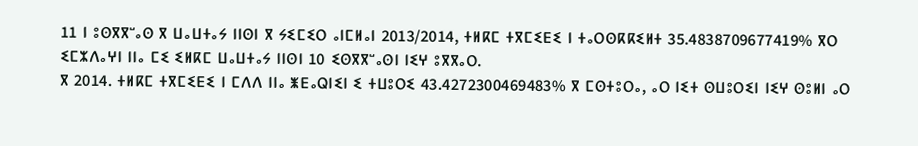11 ⵏ ⵓⵙⴳⴳⵯⴰⵙ ⴳ ⵡⴰⵡⵜⴰⵢ ⵏⵏⵙⵏ ⴳ ⵢⵉⵎⵉⵔ ⴰⵏⵎⵍⴰⵏ 2013/2014, ⵜⵍⴽⵎ ⵜⴳⵎⵉⴹⵉ ⵏ ⵜⴰⵔⵙⴽⴽⵉⵍⵜ 35.4838709677419% ⴳⵔ ⵉⵎⵣⴷⴰⵖⵏ ⵏⵏⴰ ⵎⵉ ⵉⵍⴽⵎ ⵡⴰⵡⵜⴰⵢ ⵏⵏⵙⵏ 10 ⵉⵙⴳⴳⵯⴰⵙⵏ ⵏⵉⵖ ⵓⴳⴳⴰⵔ.
ⴳ 2014. ⵜⵍⴽⵎ ⵜⴳⵎⵉⴹⵉ ⵏ ⵎⴷⴷ ⵏⵏⴰ ⵥⴹⴰⵕⵏⵉⵏ ⵉ ⵜⵡⵓⵔⵉ 43.4272300469483% ⴳ ⵎⵙⵜⵓⵔⴰ, ⴰⵔ ⵏⵉⵜ ⵙⵡⵓⵔⵉⵏ ⵏⵉⵖ ⵙⵓⵍⵏ ⴰⵔ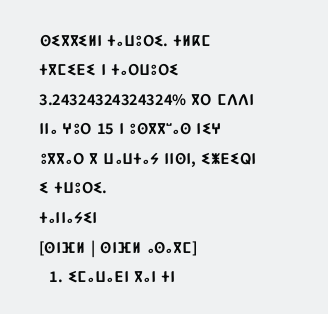ⵙⵉⴳⴳⵉⵍⵏ ⵜⴰⵡⵓⵔⵉ. ⵜⵍⴽⵎ ⵜⴳⵎⵉⴹⵉ ⵏ ⵜⴰⵔⵡⵓⵔⵉ 3.24324324324324% ⴳⵔ ⵎⴷⴷⵏ ⵏⵏⴰ ⵖⵓⵔ 15 ⵏ ⵓⵙⴳⴳⵯⴰⵙ ⵏⵉⵖ ⵓⴳⴳⴰⵔ ⴳ ⵡⴰⵡⵜⴰⵢ ⵏⵏⵙⵏ, ⵉⵥⴹⵉⵕⵏ ⵉ ⵜⵡⵓⵔⵉ.
ⵜⴰⵏⵏⴰⵢⵉⵏ
[ⵙⵏⴼⵍ | ⵙⵏⴼⵍ ⴰⵙⴰⴳⵎ]
  1. ⵉⵎⴰⵡⴰⴹⵏ ⴳⴰⵏ ⵜⵏ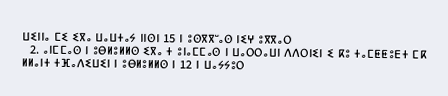ⵡⵉⵏⵏⴰ ⵎⵉ ⵉⴳⴰ ⵡⴰⵡⵜⴰⵢ ⵏⵏⵙⵏ 15 ⵏ ⵓⵙⴳⴳⵯⴰⵙ ⵏⵉⵖ ⵓⴳⴳⴰⵔ
  2. ⴰⵏⵎⵎⴰⵙ ⵏ ⵓⴱⵍⵓⵍⵍⵙ ⵉⴳⴰ ⵜ ⵓⵏⴰⵎⵎⴰⵙ ⵏ ⵡⴰⵔⵔⴰⵡⵏ ⴷⴷⵔⵏⵉⵏ ⵉ ⴽⵓ ⵜⴰⵎⵟⵟⵓⴹⵜ ⵎⴽ ⵍⵍⴰⵏⵜ ⵜⴼⴰⴷⵉⵡⵉⵏ ⵏ ⵓⴱⵍⵓⵍⵍⵙ ⵏ 12 ⵏ ⵡⴰⵢⵢⵓⵔ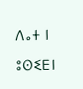ⴷⴰⵜ ⵏ ⵓⵙⵉⴹⵏ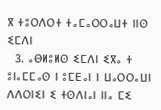ⴳ ⵜⵓⵔⴷⵔⵜ ⵜⴰⵎⴰⵔⵔⴰⵡⵜ ⵏⵏⵙ ⵉⵎⴷⵏ
  3. ⴰⴱⵍⵓⵍⵙ ⵉⵎⴷⵏ ⵉⴳⴰ ⵜ ⵓⵏⴰⵎⵎⴰⵙ ⵏ ⵓⵎⴹⴰⵏ ⵏ ⵡⴰⵔⵔⴰⵡⵏ ⴷⴷⵔⵏⵉⵏ ⵉ ⵜⵙⴷⵏⴰⵏ ⵏⵏⴰ ⵎⵉ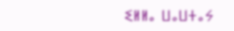ⵉⵍⵍⴰ ⵡⴰⵡⵜⴰⵢ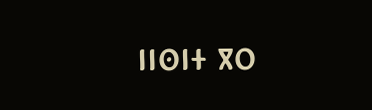ⵏⵏⵙⵏⵜ ⴳⵔ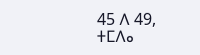45 ⴷ 49, ⵜⵎⴷⴰ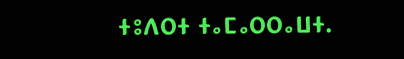ⵜⵓⴷⵔⵜ ⵜⴰⵎⴰⵔⵔⴰⵡⵜ.